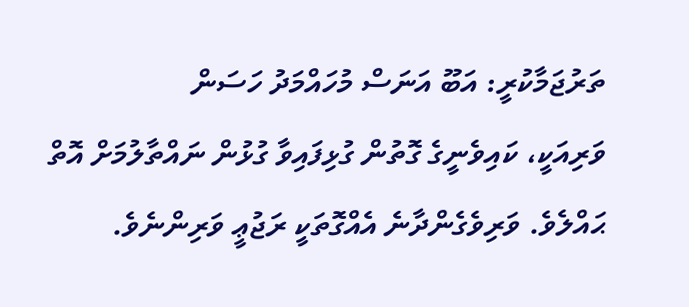ތަރުޖަމާކުރީ: އަބޫ އަނަސް މުހައްމަދު ހަސަން
ވަރިއަކީ، ކައިވެނީގެ ގޮތުން ގުޅިފައިވާ ގުޅުން ނައްތާލުމަށް އޮތް ޙައްލެވެ. ވަރިވެގެންދާނެ އެއްގޮތަކީ ރަޖުޢީ ވަރިންނެވެ.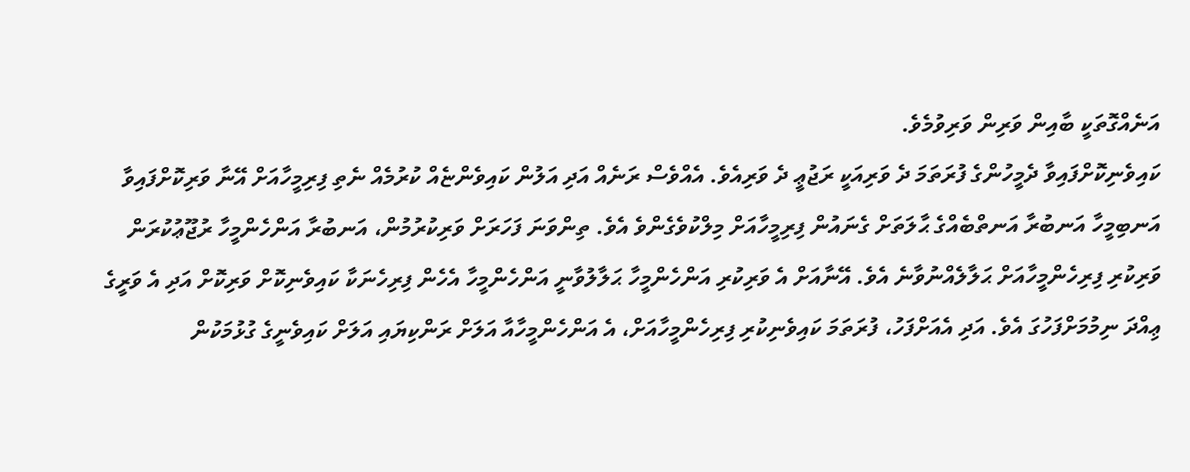އަނެއްގޮތަކީ ބާއިން ވަރިން ވަރިވުމެވެ.
ކައިވެނިކޮށްފައިވާ ދެމީހުންގެ ފުރަތަމަ ދެ ވަރިއަކީ ރަޖުޢީ ދެ ވަރިއެވެ. އެއްވެސް ރަނެއް އަދި އަލުން ކައިވެންޏެއް ކުރުމެއް ނެތި ފިރިމީހާއަށް އޭނާ ވަރިކޮށްފައިވާ އަނބިމީހާ އަނބުރާ އަނތްބެއްގެ ޙާލަތަށް ގެނައުން ފިރިމީހާއަށް މިލްކުވެގެންވެ އެވެ. ތިންވަނަ ފަހަރަށް ވަރިކުރުމުން، އަނބުރާ އަންހެންމީހާ ރުޖޫޢުކުރަން ވަރިކުރި ފިރިހެންމީހާއަށް ޙަލާލެއްނުވާނެ އެވެ. އޭނާއަށް އެ ވަރިކުރި އަންހެންމީހާ ޙަލާލުވާނީ އަންހެންމީހާ އެހެން ފިރިހެނަކާ ކައިވެނިކޮށް ވަރިކޮށް އަދި އެ ވަރީގެ ޢިއްދަ ނިމުމަށްފަހުގަ އެވެ. އަދި އެއަށްފަހު، ފުރަތަމަ ކައިވެނިކުރި ފިރިހެންމީހާއަށް، އެ އަންހެންމީހާއާ އަލަށް ރަންކިޔައި އަލަށް ކައިވެނީގެ ގުޅުމަކުން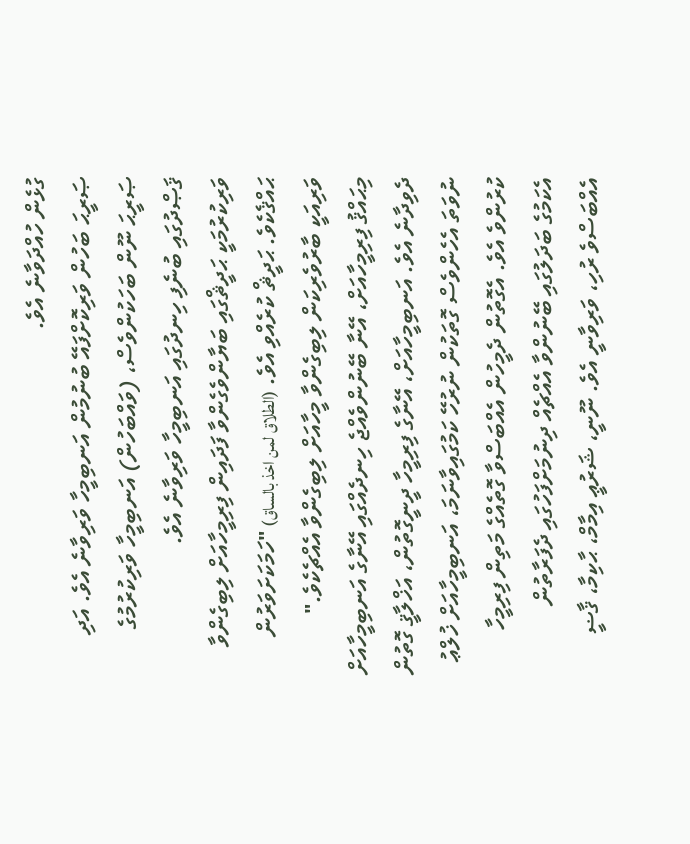ގުޅެން ހުއްދަވާނެ އެވެ.
ޞަރީޙަ ބަހުން ވަރިކޮށްފައޭ ބުނުމުން އަނބިމީހާ ވަރިވާނެ އެވެ. އަދި ޞަރީޙަ ނޫން ބަހަކުންވެސް، (ވައްބަހުން) އަނބިމީހާ ވަރިކުރުމުގެ ޤަޞްދުގައި ބުނެފި ހިނދުގައި އަނބިމީހާ ވަރިވާނެ އެވެ.
ވަރިކުރުމަކީ ޙަދީޘްގައި ބަޔާންވެގެންވާ ފަދައިން ފިރިމީހާއަށް ލިބިގެންވާ ޙައްޤެކެވެ. ޙަދީޘް ކުރެއްވި އެވެ. (الطلاق لمن اخذ بالساق) "ހަމަކަށަވަރުން ވަރިއަކީ ބާރުވެރިކަން ލިބިގެންވާ މީހާއަށް ލިބިގެންވާ އެއްޗެކެވެ."
މިޙައްޤު ފިރިމީހާއަށް، އޭނާ ބޭނުންވެއްޖެ ހިނދެއްގައި އޭނާގެ އަނބިމީހާއަށް ދެވިދާނެ އެވެ. އަނބިމީހާއަށް، އޭނާގެ ފިރިމީހާ ދީނީގޮތުން، އަޚްލާޤީ ގޮތުން ނުވަތަ އެހެންވެސް ގޮތަކުން ނުރުހޭ ކަމުގައިވާނަމަ، އަނބިމީހާއަށް ޚުލްޢު ކުރުންވެ އެވެ. އެގޮތުން ދެމީހުން އެއްބަސްވާ ގޮތެއްގެ މަތިން ފިރިމީހާ އެކަމުގެ ބަދަލުގައި ބޭނުންވާ އެއްޗެއް ދިނުމަށްފަހުގައި ދެފަރާތުން އެއްބަސްވެ ރުހި، ވަރިވާނީ އެވެ. ނޫނީ، ޝަރުޢީ އިމާމް، ޙާކިމާ، ޤާޟީ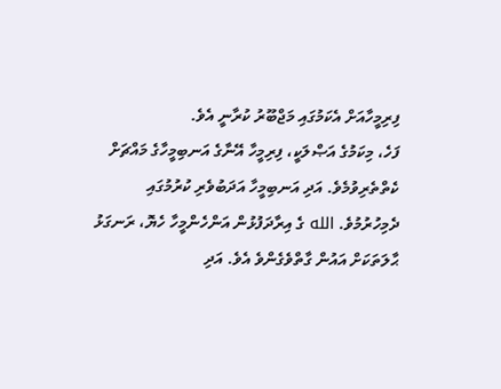ފިރިމީހާއަށް އެކަމުގައި މަޖްބޫރު ކުރާނީ އެވެ.
ފަހެ، މިކަމުގެ އަޞްލަކީ، ފިރިމީހާ އޭނާގެ އަނބިމީހާގެ މައްޗަށް ކެތްތެރިވުމެވެ. އަދި އަނބިމީހާ އަދަބުވެރި ކުރުމުގައި ދެމިހުރުމުވެ. الله ގެ އިރާދަފުޅުން އަންހެންމީހާ ހެޔޮ، ރަނގަޅު ޙާލަތަކަށް އައުން ގާތްވެގެންވެ އެވެ. އަދި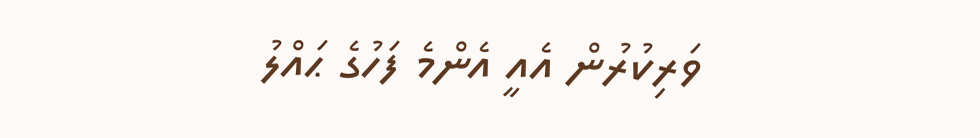ވަރިކުރުން އެއީ އެންމެ ފަހުގެ ޙައްލު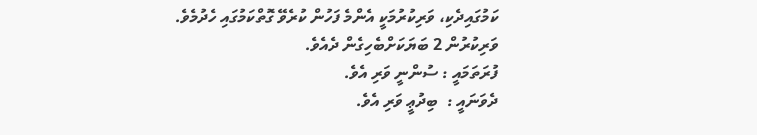ކަމުގައިދެކި، ވަރިކުރުމަކީ އެންމެ ފަހުން ކުރެވޭ ގޮތްކަމުގައި ހެދުމެވެ.
ވަރިކުރުން 2 ބަޔަކަށްބެހިގެން ދެއެވެ.
ފުރަތަމައީ : ސުންނީ ވަރި އެވެ.
ދެވަނައީ :  ބިދުޢީ ވަރި އެވެ.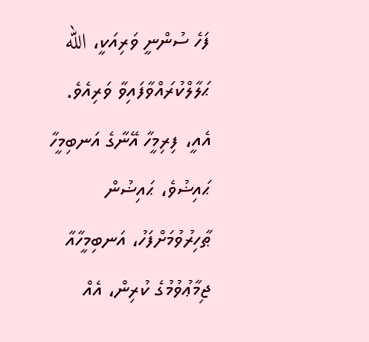ފަހެ ސުންނީ ވަރިއަކީ، الله ޙަލާލްކުރައްވާފައިވާ ވަރިއެވެ. އެއީ، ފިރިމީހާ އޭނާގެ އަނބިމީހާ ޙައިޟުވެ، ޙައިޟުން ޠާހިރުވުމަށްފަހު، އަނބިމީހާއާ ޖިމާޢުވުމުގެ ކުރިން، އެއް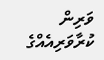ވަރިން ކުރާވަރިއެއްގެ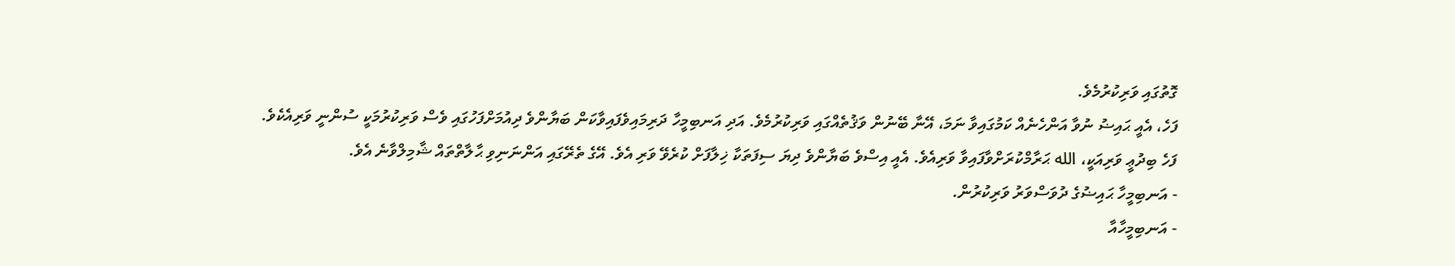ގޮތުގައި ވަރިކުރުމެވެ.
ފަހެ، އެއީ ޙައިޟު ނުވާ އަންހެނެއް ކަމުގައިވާ ނަމަ، އޭނާ ބޭނުން ވަޤުތެއްގައި ވަރިކުރުމެވެ. އަދި އަނބިމީހާ ދަރިމައިވެފައިވާކަން ބަޔާންވެ ދިއުމަށްފަހުގައި ވެސް ވަރިކުރުމަކީ ސުންނީ ވަރިއެކެވެ.
ފަހެ ބިދުޢީ ވަރިއަކީ، الله ޙަރާމްކުރަށްވާފައިވާ ވަރިއެވެ. އެއީ އިސްވެ ބަޔާންވެ ދިޔަ ސިފަތަކާ ޚިލާފަށް ކުރެވޭ ވަރި އެވެ. އޭގެ ތެރޭގައި އަންނަނިވި ޙާލާތްތައް ޝާމިލްވާނެ އެވެ.
- އަނބިމީހާ ޙައިޟުގެ ދުވަސްވަރު ވަރިކުރުން.
- އަނބިމީހާއާ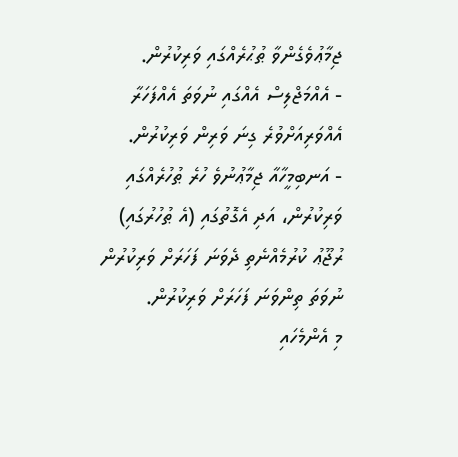ޖިމާޢުވެގެންވާ ޠުޙުރެއްގައި ވަރިކުރުން.
- އެއްމަޖްލިސް އެއްގައި ނުވަތަ އެއްފަހަރާ އެއްވަރިއަށްވުރެ ގިނަ ވަރިން ވަރިކުރުން.
- އަނބިމީހާއާ ޖިމާޢުނުވެ ހުރެ ޠުހުރެއްގައި ވަރިކުރުން، އަދި އެގޮތުގައި (އެ ޠުހުރުގައި) ރުޖޫޢު ކުރުމެއްނެތި ދެވަނަ ފަހަރަށް ވަރިކުރުން ނުވަތަ ތިންވަނަ ފަހަރަށް ވަރިކުރުން.
މި އެންމެހައި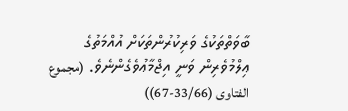ބާވަތްތަކުގެ ވަރިކުރުންތަކަށް އުއްމަތުގެ ޢިލްމުވެރިން ވަނީ އިޖްމާޢުވެގެންނެވެ. (مجموع الفتاوى (33/66-67))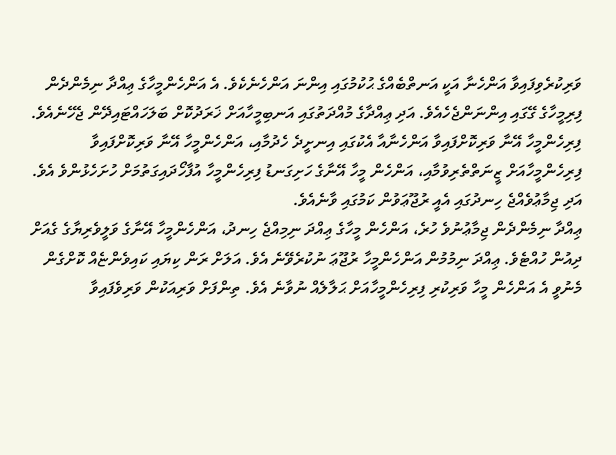ވަރިކުރެވިފައިވާ އަންހެނާ އަކީ އަނތްބެއްގެ ޙުކުމުގައި އިންނަ އަންހެނެކެވެ. އެ އަންހެންމީހާގެ ޢިއްދާ ނިމެންދެން ފިރިމީހާގެ ގޭގައި އިންނަންޖެހެއެވެ. އަދި ޢިއްދާގެ މުއްދަތުގައި އަނބިމީހާއަށް ޚަރަދުކޮށް ބަލަހައްޓައިދޭން ޖެހޭނެއެވެ. ފިރިހެންމީހާ އޭނާ ވަރިކޮށްފައިވާ އަންހެނާއާ އެކުގައި އިނށީދެ ހެދުމާއި، އަންހެންމީހާ އޭނާ ވަރިކޮށްފައިވާ ފިރިހެންމީހާއަށް ޒީނަތްތެރިވުމާއި، އަންހެން މީހާ އޭނާގެ ހަށިގަނޑު ފިރިހެންމީހާ އުފާހޯދައިގަތުމަށް ހުށަހެޅުންވެ އެވެ. އަދި ޖިމާޢުވެއްޖެ ހިނދުގައި އެއީ ރުޖޫޢަވުން ކަމުގައި ވާނެއެވެ.
ޢިއްދާ ނިމެންދެން ޖިމާޢުނުވެ ހުރެ، އަންހެން މީހާގެ ޢިއްދަ ނިމިއްޖެ ހިނދު، އަންހެންމީހާ އޭނާގެ ވަލީވެރިޔާގެ ގެއަށް ދިއުން ހުއްޓެވެ. ޢިއްދަ ނިމުމުން އަންހެންމީހާ ރުޖޫޢަ ނުކުރެވޭނެ އެވެ. އަލަށް ރަން ކިޔައި ކައިވެންޏެއް ކޮށްގެން މެނުވީ އެ އަންހެން މީހާ ވަރިކުރި ފިރިހެންމީހާއަށް ޙަލާލެއް ނުވާނެ އެވެ. ތިންފަށް ވަރިއަކުން ވަރިވެފައިވާ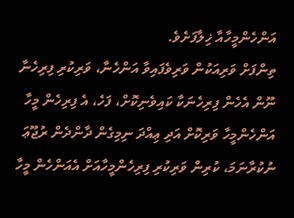އަންހެންމީހާއާ ޚިލާފަށެވެ.
ތިންފަށް ވަރިއަކުން ވަރިވެފައިވާ އަންހެނާ، ވަރިކުރި ފިރިހެނާ ނޫން އެހެން ފިރިހެނަކާ ކައިވެނިކޮށް، ފަހެ، އެ ފިރިހެން މީހާ އަންހެންމީހާ ވަރިކޮށް އަދި ޢިއްދަ ނިމިގެން ދާންދެން ރުޖޫޢަ ނުކުރާނަމަ، ކުރިން ވަރިކުރި ފިރިހެންމީހާއަށް އެއަންހެން މީހާ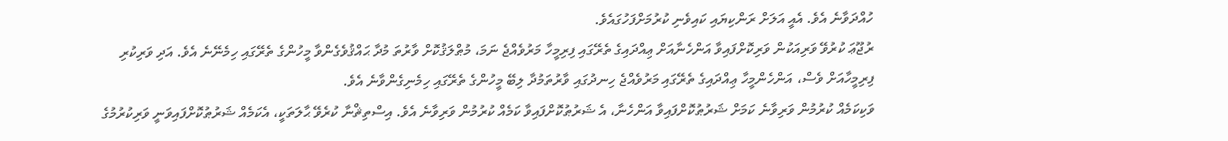ހުއްދަވާނެ އެވެ. އެއީ އަލަށް ރަންކިޔައި ކައިވެނި ކުރުމަށްފަހުގައެވެ.
ރުޖޫޢަ ކުރުވޭ ވަރިއަކުން ވަރިކޮށްފައިވާ އަންހެނާއަށް ޢިއްދައިގެ ތެރޭގައި ފިރިމީހާ މަރުވެއްޖެ ނަމަ، މުޠްލަޤުކޮށް ވާރުތަ މުދާ ޙައްޤުވެގެންވާ މީހުންގެ ތެރޭގައި ހިމެނޭނެ އެވެ. އަދި ވަރިކުރި ފިރިމީހާއަށް ވެސް، އަންހެންމީހާ ޢިއްދައިގެ ތެރޭގައި މަރުވެއްޖެ ހިނދުގައި ވާރުތަމުދާ ލިބޭ މީހުންގެ ތެރޭގައި ހިމެނިގެންވާނެ އެވެ.
ވަކިކަމެއް ކުރުމުން ވަރިވާނެ ކަމަށް ޝަރުޠުކޮށްފައިވާ އަންހެނާ، އެ ޝަރުޠުކޮށްފައިވާ ކަމެއް ކުރުމުން ވަރިވާނެ އެވެ. އިސްތިޘްނާ ކުރެވޭ ޙާލަތަކީ، އެކަމެއް ޝަރުޠުކޮށްފައިވަނީ ވަރިކުރުމުގެ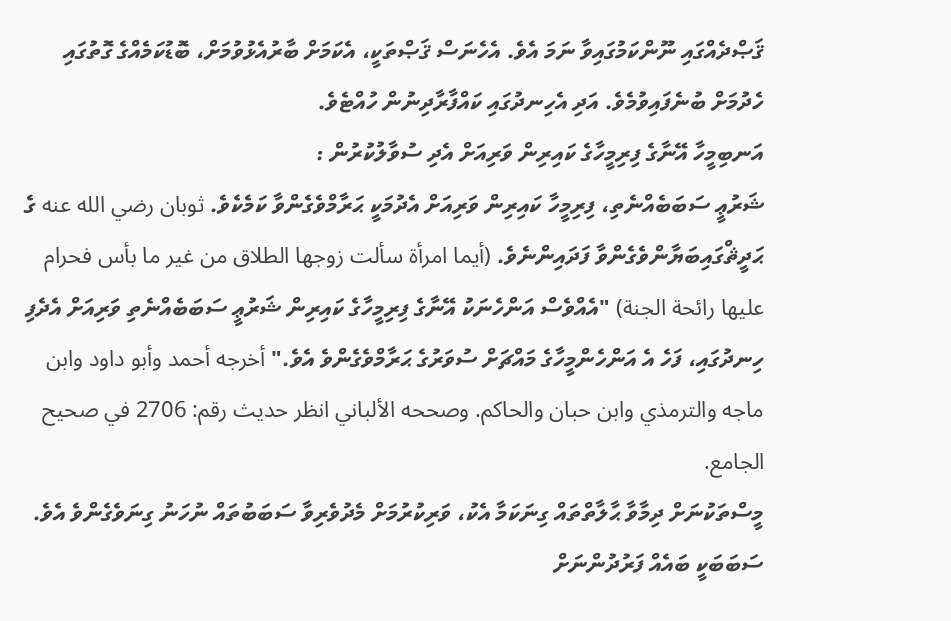ޤަޞްދެއްގައި ނޫންކަމުގައިވާ ނަމަ އެވެ. އެހެނަސް ޤަޞްތަކީ، އެކަމަށް ބާރުއެޅުވުމަށް، ބޮޑުކަމެއްގެ ގޮތުގައި ހެދުމަށް ބުނެފައިވުމެވެ. އަދި އެހިނދުގައި ކައްފާރާދިނުން ހުއްޓެވެ.
އަނބިމީހާ އޭނާގެ ފިރިމީހާގެ ކައިރިން ވަރިއަށް އެދި ސުވާލުކުރުން :
ޝަރުޢީ ސަބަބެއްނެތި، ފިރިމީހާ ކައިރިން ވަރިއަށް އެދުމަކީ ޙަރާމްވެގެންވާ ކަމެކެވެ. ثوبان رضي الله عنه ގެ ޙަދީޘްގައިބަޔާންވެގެންވާ ފަދައިންނެވެ. (أيما امرأة سألت زوجها الطلاق من غير ما بأس فحرام عليها رائحة الجنة) "އެއްވެސް އަންހެނަކު އޭނާގެ ފިރިމީހާގެ ކައިރިން ޝަރުޢީ ސަބަބެއްނެތި ވަރިއަށް އެދެފި ހިނދުގައި، ފަހެ އެ އަންހެންމީހާގެ މައްޗަށް ސުވަރުގެ ޙަރާމްވެގެންވެ އެވެ." أخرجه أحمد وأبو داود وابن ماجه والترمذي وابن حبان والحاكم. وصححه الألباني انظر حديث رقم: 2706 في صحيح الجامع.
މީސްތަކުނަށް ދިމާވާ ޙާލާތްތައް ގިނަކަމާ އެކު، ވަރިކުރުމަށް މެދުވެރިވާ ސަބަބުތައް ނުހަނު ގިނަވެގެންވެ އެވެ. ސަބަބަކީ ބައެއް ފަރުދުންނަށް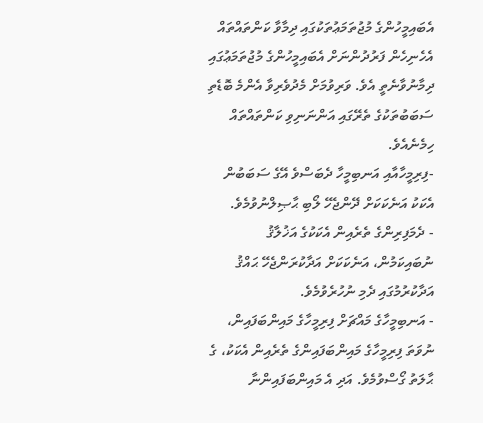އެބައިމީހުންގެ މުޖުތަމަޢުތަކުގައި ދިމާވާ ކަންތައްތައް އެހެނިހެން ފަރުދުންނަށް އެބައިމީހުންގެ މުޖުތަމަޢުގައި ދިމާނުވާނެތީ އެވެ. ވަރިވުމަށް މެދުވެރިވާ އެންމެ ބޮޑެތި ސަބަބުތަކުގެ ތެރޭގައި އަންނަނިވި ކަންތައްތައް ހިމެނެއެވެ.
-ފިރިމީހާއާއި އަނބިމީހާ ދެބަސްވެ އޭގެ ސަބަބުން އެކަކު އަނެކަކަށް ދޭންޖެހޭ ލޯބި ޙާޞިލްނުވުމެވެ.
- ދެމަފިރިންގެ ތެރެއިން އެކަކުގެ އަޚުލާޤު ނުބައިކަމުން، އަނެކަކަށް އަދާކުރަންޖެހޭ ޙައްޤު އަދާކުރުމުގައި ދެމި ނުހުރެވުމެވެ.
- އަނބިމީހާގެ މައްޗަށް ފިރިމީހާގެ މައިންބަފައިން، ނުވަތަ ފިރިމީހާގެ މައިންބަފައިންގެ ތެރެއިން އެކަކު، ގެ ޙާލަތު ގޯސްވުމެވެ. އަދި އެ މައިންބަފައިންނާ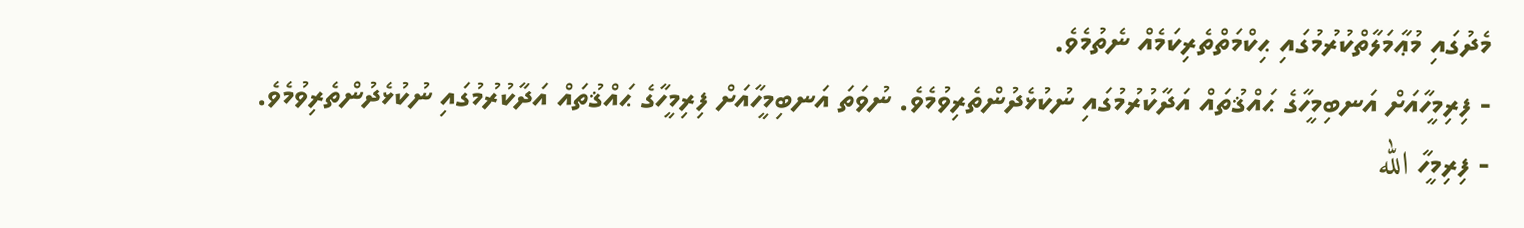މެދުގައި މުޢާމަލާތްކުރުމުގައި ޙިކްމަތްތެރިކަމެއް ނެތުމެވެ.
- ފިރިމީހާއަށް އަނބިމީހާގެ ޙައްޤުތައް އަދާކުރުމުގައި ނުކުޅެދުންތެރިވުމެވެ. ނުވަތަ އަނބިމީހާއަށް ފިރިމީހާގެ ޙައްޤުތައް އަދާކުރުމުގައި ނުކުޅެދުންތެރިވުމެވެ.
- ފިރިމީހާ الله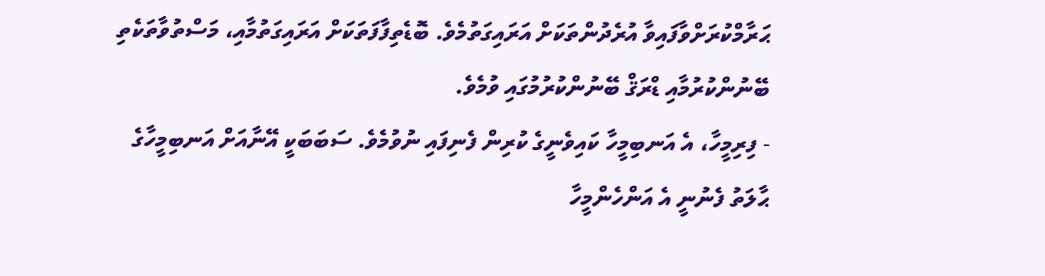ޙަރާމްކުރަށްވާފައިވާ އުރެދުންތަކަށް އަރައިގަތުމެވެ. ބޮޑެތިފާފަތަކަށް އަރައިގަތުމާއި، މަސްތުވާތަކެތި ބޭނުންކުރުމާއި ޑްރަޤް ބޭނުންކުރުމުގައި ވުމެވެ.
- ފިރިމީހާ، އެ އަނބިމީހާ ކައިވެނީގެ ކުރިން ފެނިފައި ނުވުމެވެ. ސަބަބަކީ އޭނާއަށް އަނބިމީހާގެ ޙާލަތު ފެނުނީ އެ އަންހެންމީހާ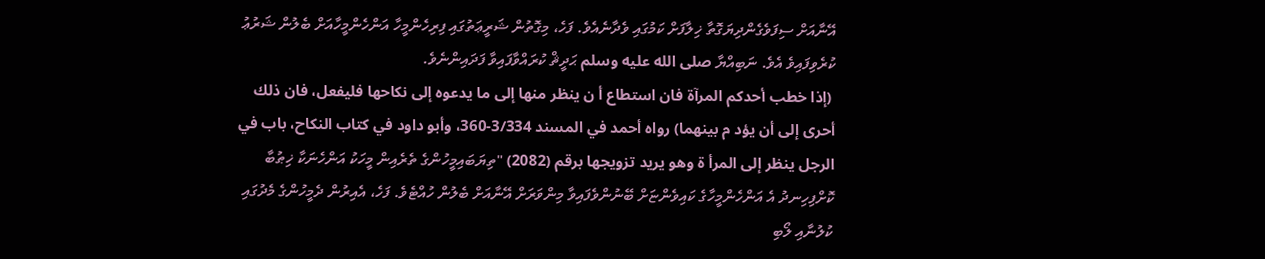އޭނާއަށް ސިފަވެގެންދިޔަގޮތާ ޚިލާފަށް ކަމުގައި ވެދާނެއެވެ. ފަހެ، މިގޮތުން ޝަރީޢަތުގައި ފިރިހެންމީހާ އަންހެންމީހާއަށް ބެލުން ޝަރުޢު ކުރެވިފައިވެ އެވެ. ނަބިއްޔާ صلى الله عليه وسلم ޙަދީޘް ކުރައްވާފައިވާ ފަދައިންނެވެ.
 (إذا خطب أحدكم المرآة فان استطاع أ ن ينظر منها إلى ما يدعوه إلى نكاحها فليفعل، فان ذلك أحرى إلى أن يؤد م بينهما) رواه أحمد في المسند 3/334-360، وأبو داود في كتاب النكاح، باب في الرجل ينظر إلى المرأ ة وهو يريد تزويجها برقم (2082) "ތިޔަބައިމީހުންގެ ތެރެއިން މީހަކު އަންހެނަކާ ޚިޠުބާ ކޮށްފިހިނދު އެ އަންހެންމީހާގެ ކައިވެންޏަށް ބޭނުންވެފައިވާ މިންވަރަށް އޭނާއަށް ބެލުން ހުއްޓެވެ. ފަހެ، އެއިރުން ދެމީހުންގެ މެދުގައި ކުލުނާއި ލޯބި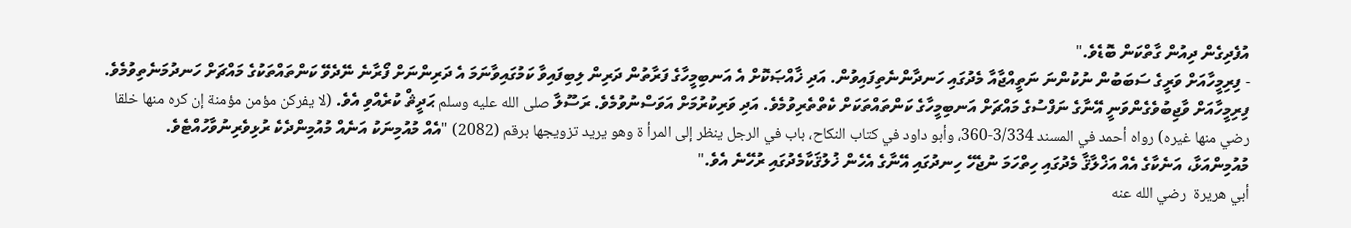އުފެދިގެން ދިއުން ގާތްކަން ބޮޑެވެ."
- ފިރިމީހާއަށް ވަރީގެ ސަބަބުން ނުކުންނަ ނަތީއްޖާއާ މެދުގައި ހަނދާންނެތިފައިވުން. އަދި ޚާއްޞަކޮށް އެ އަނބިމީހާގެ ފަރާތުން ދަރިން ލިބިފައިވާ ކަމުގައިވާނަމަ އެ ދަރިންނަށް ފޯރާނެ ނޭދެވޭ ކަންތައްތަކުގެ މައްޗަށް ހަނދުމަނެތިވުމެވެ.
ފިރިމީހާއަށް ވާޖިބުވެގެންވަނީ އޭނާގެ ނަފްސުގެ މައްޗަށް އަނބިމީހާގެ ކަންތައްތަކަށް ކެތްތެރިވުމެވެ. އަދި ވަރިކުރުމަށް އަވަސްނުވުމެވެ. ރަސޫލާ صلى الله عليه وسلم ޙަދީޘް ކުރެއްވި އެވެ. (لا يفركن مؤمن مؤمنة إن كره منها خلقا رضي منها غيره) رواه أحمد في المسند 3/334-360، وأبو داود في كتاب النكاح، باب في الرجل ينظر إلى المرأ ة وهو يريد تزويجها برقم (2082) "އެއް މުއުމިނަކު އަނެއް މުއުމިންދެކެ ރުޅިވެރިނުވާހުއްޓެވެ. މުއުމިންއަޅާ، އަނެކާގެ އެއް އަޚްލާޤާ މެދުގައި ހިތްހަމަ ނުޖެހޭ ހިނދުގައި އޭނާގެ އެހެން ޚުލުޤަކާމެދުގައި ރުހޭނެ އެވެ."
أبي هريرة  رضي الله عنه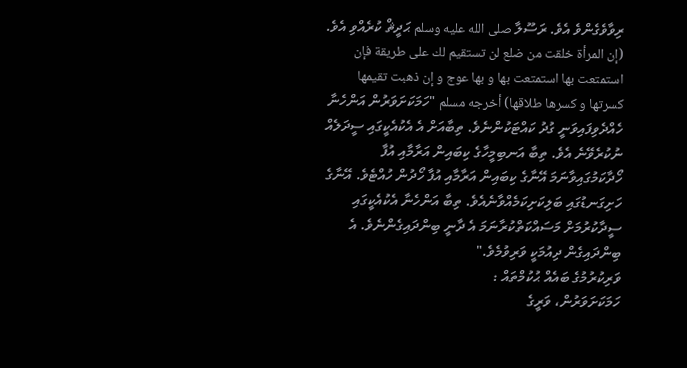ރިވާވެގެންވެ އެވެ. ރަސޫލާ صلى الله عليه وسلم ޙަދީޘް ކުރެއްވި އެވެ. (إن المرأة خلقت من ضلع لن تستقيم لك على طريقة فإن استمتعت بها استمتعت بها و بها عوج و إن ذهبت تقيمها كسرتها و كسرها طلاقها) أخرجه مسلم "ހަމަކަށަވަރުން އަންހެނާ ހެއްދެވިފައިވަނީ ގުދު ކައްޓަކުންނެވެ. ތިބާއަށް އެ އެކުއެކީގައި ސީދަލެއް ނުކުރެވޭނެ އެވެ. ތިބާ އަނބިމީހާގެ ކިބައިން އަރާމާއި އުފާ ހޯދާކަމުގައިވާނަމަ އޭނާގެ ކިބައިން އަރާމާއި އުފާ ހޯދުން ހުއްޓެވެ. އޭނާގެ ހަށިގަނޑުގައި ބަލިކަށިކަމެއްވާނެއެވެ. ތިބާ އަންހެނާ އެކުއެކީގައި ސީދާކުރުމަށް މަސައްކަތްކުރާނަމަ އެ ދާނީ ބިންދައިގެންނެވެ. އެ ބިންދައިގެން ދިއުމަކީ ވަރިވުމެވެ."
ވަރިކުރުމުގެ ބައެއް ޙުކުމްތައް :
ހަމަކަށަވަރުން، ވަރީގެ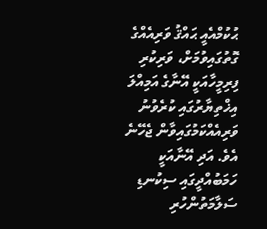ޙުކުމްއެއީ ޙައްޤު ވަރިއެއްގެ ގޮތުގައިވުމަށް، ވަރިކުރި ފިރިމީހާއަކީ އޭނާގެ އަމިއްލަ އިޚްތިޔާރުގައި ކުރެވުނު ވަރިއެއްކަމުގައިވާން ޖެހޭނެ އެވެ. އަދި އޭނާއަކީ ހަމަބުއްދީގައި ސިކުނޑި ސަލާމަތުންހުރި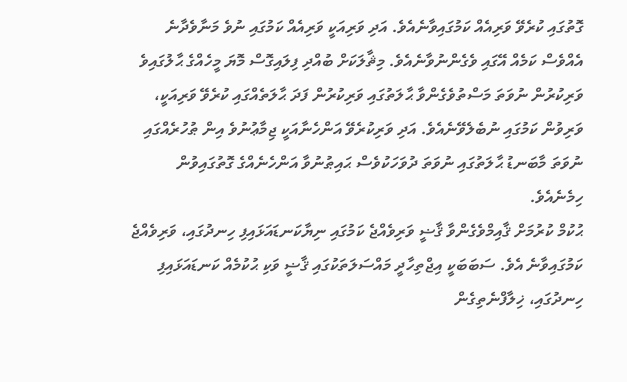ގޮތުގައި ކުރެވޭ ވަރިއެއް ކަމުގައިވާނެއެވެ. އަދި ވަރިއަކީ ވަރިއެއް ކަމުގައި ނުވެ މަނާވެދާނެ އެއްވެސް ކަމެއް އޭގައި ވެގެންނުވާނެއެވެ. މިޘާލަކަށް ބުއްދި ފިލައިގޮސް މޮޔަ މީހެއްގެ ޙާލުގައިވެ ވަރިކުރުން ނުވަތަ މަސްތުވެގެންވާ ޙާލަތުގައި ވަރިކުރުން ފަދަ ޙާލަތެއްގައި ކުރެވޭ ވަރިއަކީ، ވަރިވުން ކަމުގައި ނުބެލެވޭނެއެވެ. އަދި ވަރިކުރެވޭ އަންހެނާއަކީ ޖިމާޢުނުވެ އިން ޠުހުރެއްގައި ނުވަތަ މާބަނޑު ޙާލަތުގައި ނުވަތަ ދުވަހަކުވެސް ޙައިޠުނުވާ އަންހެނެއްގެ ގޮތުގައިވުން ހިމެނެއެވެ.
ޙުކުމް ކުރުމަށް ޤާއިމްވެގެންވާ ޤާޟީ ވަރިވެއްޖެ ކަމުގައި ނިޔާކަނޑައަޅައިފި ހިނދުގައި، ވަރިވެއްޖެ ކަމުގައިވާނެ އެވެ. ސަބަބަކީ އިޖްތިހާދީ މައްސަލަތަކުގައި ޤާޟީ ވަކި ޙުކުމެއް ކަނޑައަޅައިފި ހިނދުގައި، ޚިލާފްނެތިގެން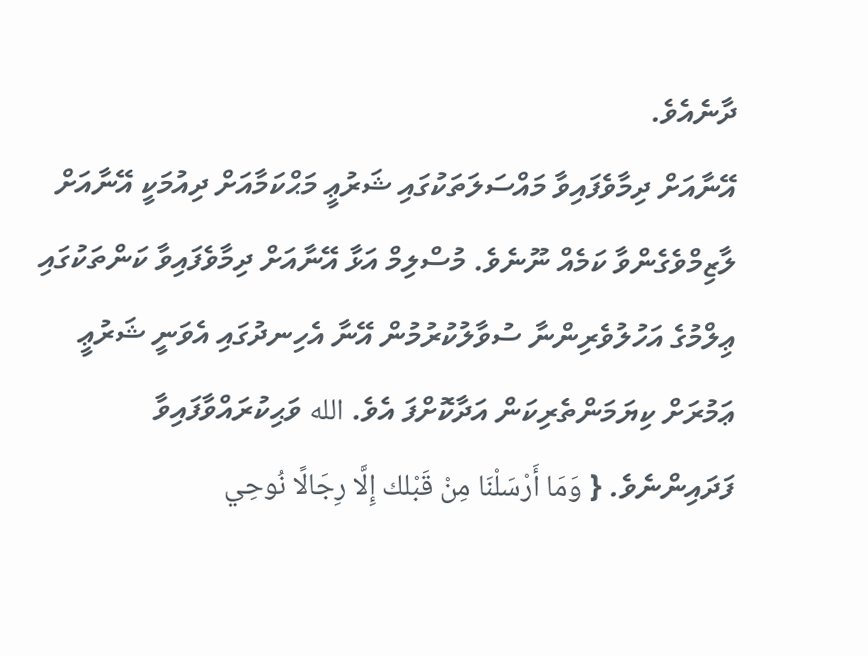ދާނެއެވެ.
އޭނާއަށް ދިމާވެފައިވާ މައްސަލަތަކުގައި ޝަރުޢީ މަޙްކަމާއަށް ދިއުމަކީ އޭނާއަށް ލާޒިމްވެގެންވާ ކަމެއް ނޫނެވެ. މުސްލިމް އަޅާ އޭނާއަށް ދިމާވެފައިވާ ކަންތަކުގައި ޢިލްމުގެ އަހުލުވެރިންނާ ސުވާލުކުރުމުން އޭނާ އެހިނދުގައި އެވަނީ ޝަރުޢީ ޢަމުރަށް ކިޔަމަންތެރިކަން އަދާކޮށްފަ އެވެ. الله ވަޙިކުރައްވާފައިވާ ފަދައިންނެވެ. { وَمَا أَرْسَلْنَا مِنْ قَبْلك إِلَّا رِجَالًا نُوحِي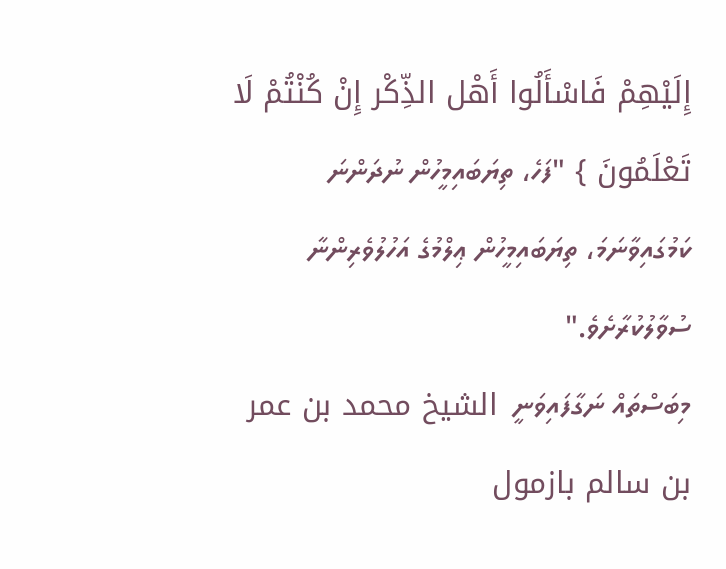إِلَيْهِمْ فَاسْأَلُوا أَهْل الذِّكْر إِنْ كُنْتُمْ لَا تَعْلَمُونَ } "ފަހެ، ތިޔަބައިމީހުން ނުދަންނަ ކަމުގައިވާނަމަ، ތިޔަބައިމީހުން ޢިލްމުގެ އަހުލުވެރިންނާ ސުވާލުކުރާށެވެ."
މިބަސްތައް ނަގާފައިވަނީ  الشيخ محمد بن عمر بن سالم بازمول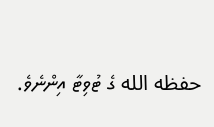حفظه الله ގެ ޓުވިޓާ އިންނެވެ.